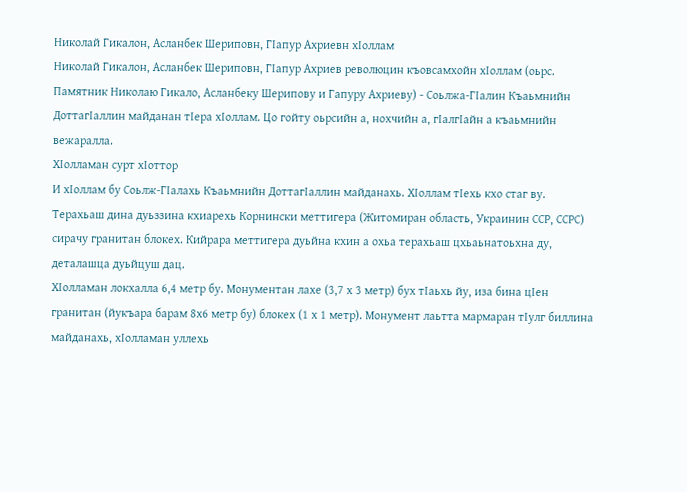Николай Гикалон, Асланбек Шериповн, ГIапур Ахриевн хIоллам
Николай Гикалон, Асланбек Шериповн, ГӀапур Ахриев революцин къовсамхойн хIоллам (оьрс. Памятник Николаю Гикало, Асланбеку Шерипову и Гапуру Ахриеву) - Соьлжа-ГӀалин Къаьмнийн ДоттагӀаллин майданан тӀера хӀоллам. Цо гойту оьрсийн а, нохчийн а, гӀалгӀайн а къаьмнийн вежаралла.
ХӀолламан сурт хӀоттор
И хӀоллам бу Соьлж-ГӀалахь Къаьмнийн ДоттагӀаллин майданахь. ХӀоллам тӀехь кхо стаг ву. Терахьаш дина дуьззина кхиарехь Корнински меттигера (Житомиран область, Украинин ССР, ССРС) сирачу гранитан блокех. Кийрара меттигера дуьйна кхин а охьа терахьаш цхьаьнатоьхна ду, деталашца дуьйцуш дац.
ХӀолламан локхалла 6,4 метр бу. Монументан лахе (3,7 х 3 метр) бух тӀаьхь йу, иза бина цӀен гранитан (йукъара барам 8х6 метр бу) блокех (1 х 1 метр). Монумент лаьтта мармаран тӀулг биллина майданахь, хӀолламан уллехь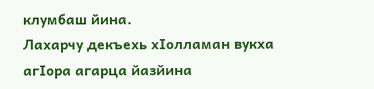клумбаш йина.
Лахарчу декъехь хӀолламан вукха агӀора агарца йазйина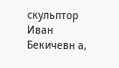скульптор Иван Бекичевн а,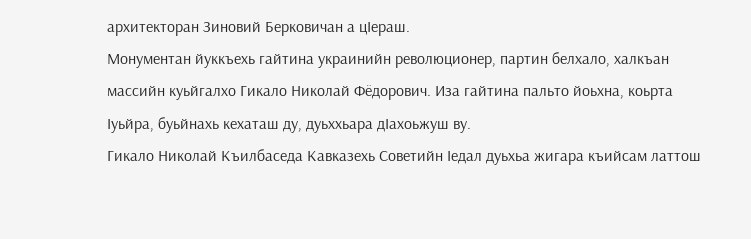архитекторан Зиновий Берковичан а цӀераш.
Монументан йуккъехь гайтина украинийн революционер, партин белхало, халкъан массийн куьйгалхо Гикало Николай Фёдорович. Иза гайтина пальто йоьхна, коьрта Ӏуьйра, буьйнахь кехаташ ду, дуьххьара дӀахоьжуш ву.
Гикало Николай Къилбаседа Кавказехь Советийн Ӏедал дуьхьа жигара къийсам латтош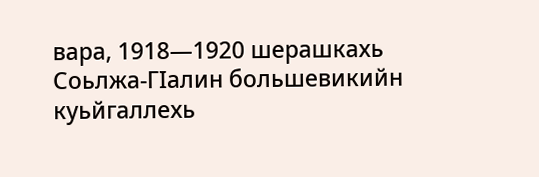вара, 1918—1920 шерашкахь Соьлжа-ГIалин большевикийн куьйгаллехь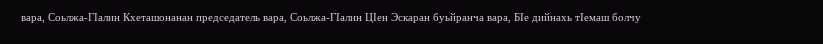вара, Соьлжа-ГIалин Кхеташонанан председатель вара, Соьлжа-ГIалин ЦӀен Эскаран буьйранча вара, БӀе дийнахь тӀемаш болчу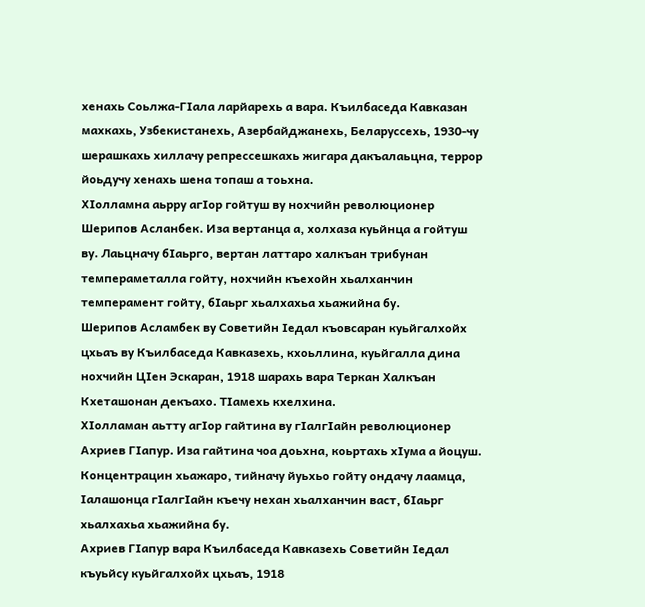хенахь Соьлжа-ГIала ларйарехь а вара. Къилбаседа Кавказан махкахь, Узбекистанехь, Азербайджанехь, Беларуссехь, 1930-чу шерашкахь хиллачу репрессешкахь жигара дакъалаьцна, террор йоьдучу хенахь шена топаш а тоьхна.
ХӀолламна аьрру агӀор гойтуш ву нохчийн революционер Шерипов Асланбек. Иза вертанца а, холхаза куьйнца а гойтуш ву. Лаьцначу бӀаьрго, вертан латтаро халкъан трибунан темпераметалла гойту, нохчийн къехойн хьалханчин темперамент гойту, бӀаьрг хьалхахьа хьажийна бу.
Шерипов Асламбек ву Советийн Ӏедал къовсаран куьйгалхойх цхьаъ ву Къилбаседа Кавказехь, кхоьллина, куьйгалла дина нохчийн ЦӀен Эскаран, 1918 шарахь вара Теркан Халкъан Кхеташонан декъахо. ТӀамехь кхелхина.
ХӀолламан аьтту агӀор гайтина ву гӀалгӀайн революционер Ахриев ГӀапур. Иза гайтина чоа доьхна, коьртахь хӀума а йоцуш. Концентрацин хьажаро, тийначу йуьхьо гойту ондачу лаамца, Ӏалашонца гӀалгӀайн къечу нехан хьалханчин васт, бӀаьрг хьалхахьа хьажийна бу.
Ахриев ГӀапур вара Къилбаседа Кавказехь Советийн Ӏедал къуьйсу куьйгалхойх цхьаъ, 1918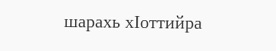шарахь хӀоттийра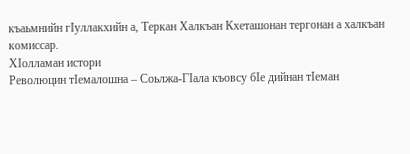къаьмнийн гӀуллакхийн а, Теркан Халкъан Кхеташонан тергонан а халкъан комиссар.
ХӀолламан истори
Революцин тӀемалошна – Соьлжа-ГӀала къовсу бӀе дийнан тӀеман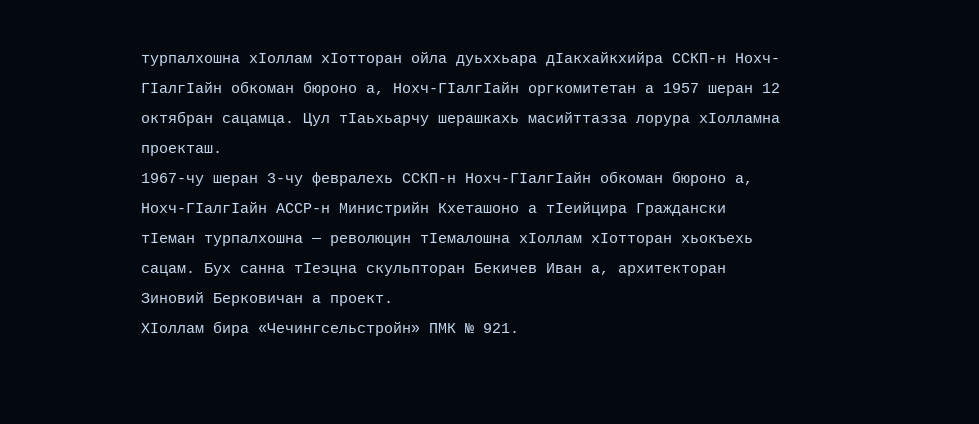турпалхошна хӀоллам хӀотторан ойла дуьххьара дӀакхайкхийра ССКП-н Нохч-ГӀалгӀайн обкоман бюроно а, Нохч-ГӀалгӀайн оргкомитетан а 1957 шеран 12 октябран сацамца. Цул тӀаьхьарчу шерашкахь масийттазза лорура хӀолламна проекташ.
1967-чу шеран 3-чу февралехь ССКП-н Нохч-ГӀалгӀайн обкоман бюроно а, Нохч-ГӀалгӀайн АССР-н Министрийн Кхеташоно а тӀеийцира Граждански тӀеман турпалхошна — революцин тӀемалошна хӀоллам хӀотторан хьокъехь сацам. Бух санна тӀеэцна скульпторан Бекичев Иван а, архитекторан Зиновий Берковичан а проект.
ХӀоллам бира «Чечингсельстройн» ПМК № 921.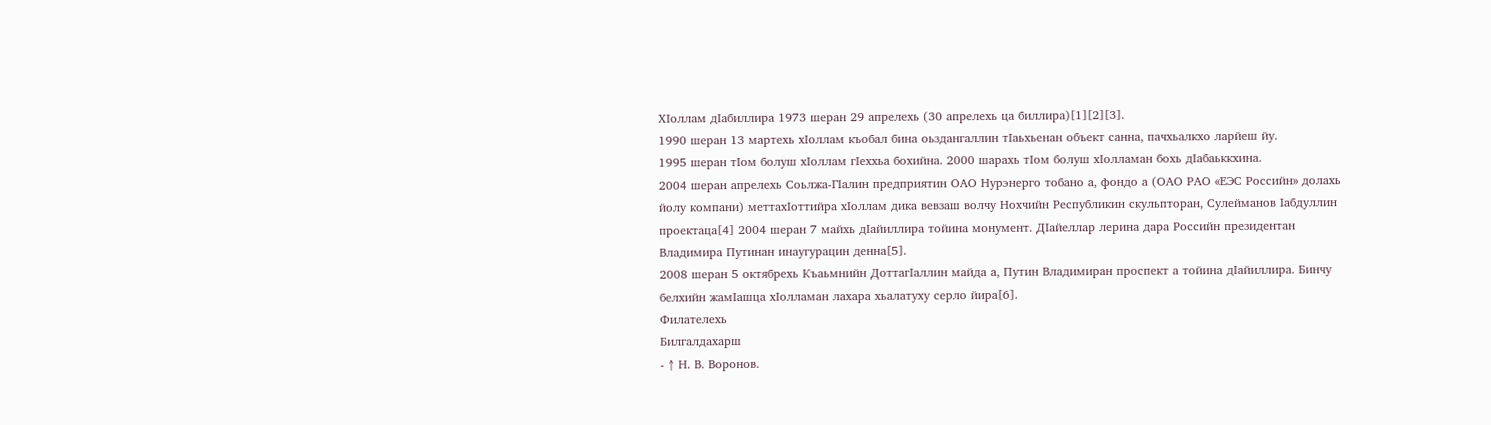ХӀоллам дӀабиллира 1973 шеран 29 апрелехь (30 апрелехь ца биллира)[1][2][3].
1990 шеран 13 мартехь хӀоллам къобал бина оьздангаллин тӀаьхьенан объект санна, пачхьалкхо ларйеш йу.
1995 шеран тӀом болуш хӀоллам гӀеххьа бохийна. 2000 шарахь тӀом болуш хӀолламан бохь дӀабаьккхина.
2004 шеран апрелехь Соьлжа-ГӀалин предприятин ОАО Нурэнерго тобано а, фондо а (ОАО РАО «ЕЭС Российн» долахь йолу компани) меттахӀоттийра хӀоллам дика вевзаш волчу Нохчийн Республикин скульпторан, Сулейманов Ӏабдуллин проектаца[4] 2004 шеран 7 майхь дӀайиллира тойина монумент. ДӀайеллар лерина дара Российн президентан Владимира Путинан инаугурацин денна[5].
2008 шеран 5 октябрехь Къаьмнийн ДоттагӀаллин майда а, Путин Владимиран проспект а тойина дӀайиллира. Бинчу белхийн жамӀашца хӀолламан лахара хьалатуху серло йира[6].
Филателехь
Билгалдахарш
- ↑ Н. В. Воронов.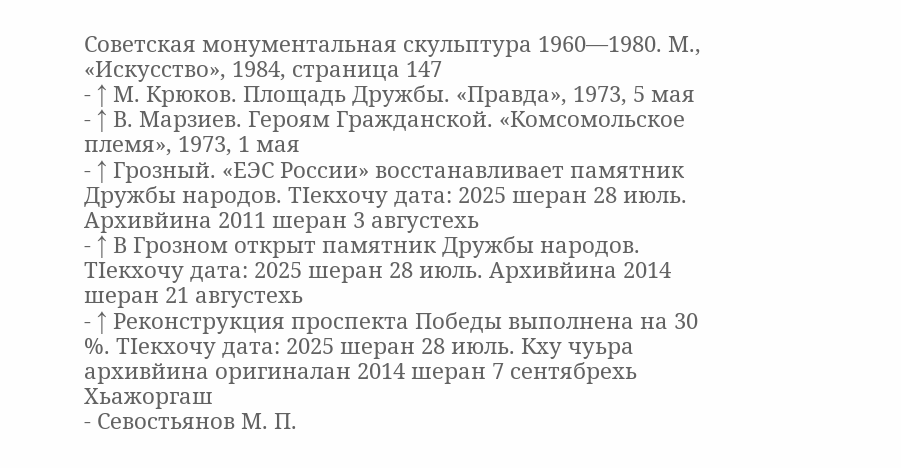Советская монументальная скульптура 1960—1980. М., «Искусство», 1984, страница 147
- ↑ М. Крюков. Площадь Дружбы. «Правда», 1973, 5 мая
- ↑ В. Марзиев. Героям Гражданской. «Комсомольское племя», 1973, 1 мая
- ↑ Грозный. «ЕЭС России» восстанавливает памятник Дружбы народов. ТӀекхочу дата: 2025 шеран 28 июль. Архивйина 2011 шеран 3 августехь
- ↑ В Грозном открыт памятник Дружбы народов. ТӀекхочу дата: 2025 шеран 28 июль. Архивйина 2014 шеран 21 августехь
- ↑ Реконструкция проспекта Победы выполнена на 30 %. ТӀекхочу дата: 2025 шеран 28 июль. Кху чуьра архивйина оригиналан 2014 шеран 7 сентябрехь
Хьажоргаш
- Севостьянов М. П.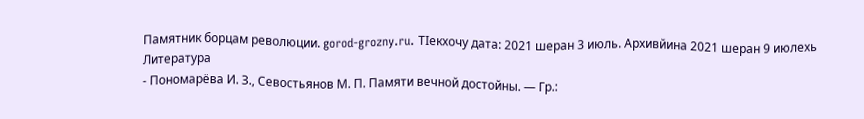Памятник борцам революции. gorod-grozny.ru. ТӀекхочу дата: 2021 шеран 3 июль. Архивйина 2021 шеран 9 июлехь
Литература
- Пономарёва И. З., Севостьянов М. П. Памяти вечной достойны. — Гр.: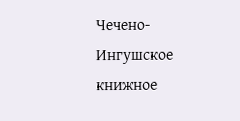Чечено-Ингушское книжное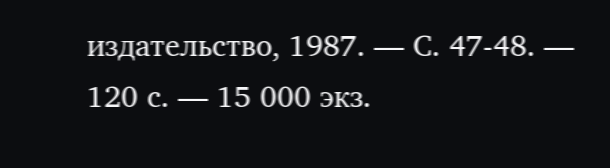издательство, 1987. — С. 47-48. — 120 с. — 15 000 экз.